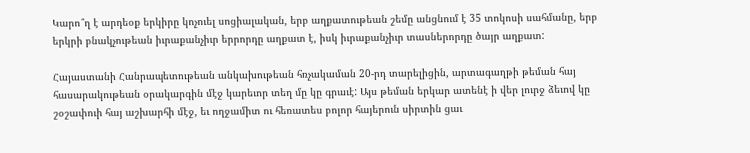Կարո՞ղ է արդեօք երկիրը կոչուել սոցիալական, երբ աղքատութեան շեմը անցնում է 35 տոկոսի սահմանը, երբ երկրի բնակչութեան իւրաքանչիւր երրորդը աղքատ է, իսկ իւրաքանչիւր տասներորդը ծայր աղքատ:

Հայաստանի Հանրապետութեան անկախութեան հռչակաման 20-րդ տարելիցին, արտագաղթի թեման հայ հասարակութեան օրակարգին մէջ կարեւոր տեղ մը կը գրաւէ: Այս թեման երկար ատենէ ի վեր լուրջ ձեւով կը շօշափուի հայ աշխարհի մէջ, եւ ողջամիտ ու հեռատես բոլոր հայերուն սիրտին ցաւ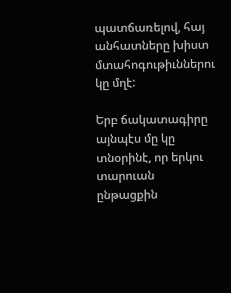պատճառելով, հայ անհատները խիստ մտահոգութիւններու կը մղէ:

Երբ ճակատագիրը այնպէս մը կը տնօրինէ, որ երկու տարուան ընթացքին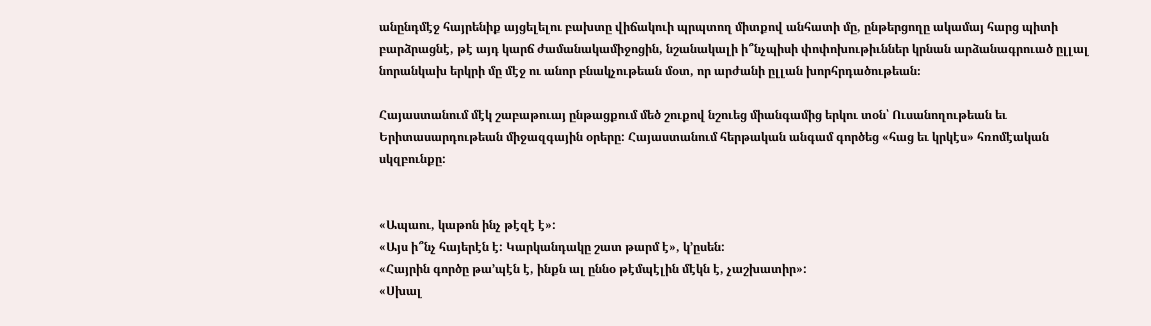անընդմէջ հայրենիք այցելելու բախտը վիճակուի պրպտող միտքով անհատի մը, ընթերցողը ակամայ հարց պիտի բարձրացնէ, թէ այդ կարճ ժամանակամիջոցին, նշանակալի ի՞նչպիսի փոփոխութիւններ կրնան արձանագրուած ըլլալ նորանկախ երկրի մը մէջ ու անոր բնակչութեան մօտ, որ արժանի ըլլան խորհրդածութեան։

Հայաստանում մէկ շաբաթուայ ընթացքում մեծ շուքով նշուեց միանգամից երկու տօն՝ Ուսանողութեան եւ Երիտասարդութեան միջազգային օրերը: Հայաստանում հերթական անգամ գործեց «հաց եւ կրկէս» հռոմէական սկզբունքը:


«Ապաու, կաթոն ինչ թէզէ է»:
«Այս ի՞նչ հայերէն է: Կարկանդակը շատ թարմ է», կ’ըսեն:
«Հայրին գործը թա’պէն է, ինքն ալ ըննօ թէմպէլին մէկն է, չաշխատիր»:
«Սխալ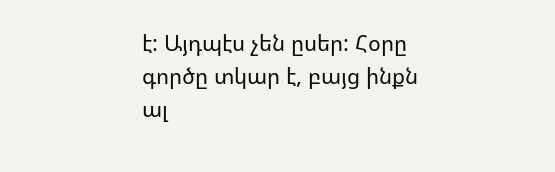է: Այդպէս չեն ըսեր: Հօրը գործը տկար է, բայց ինքն ալ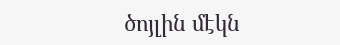ծոյլին մէկն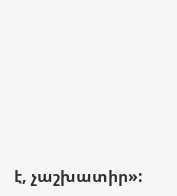է, չաշխատիր»: